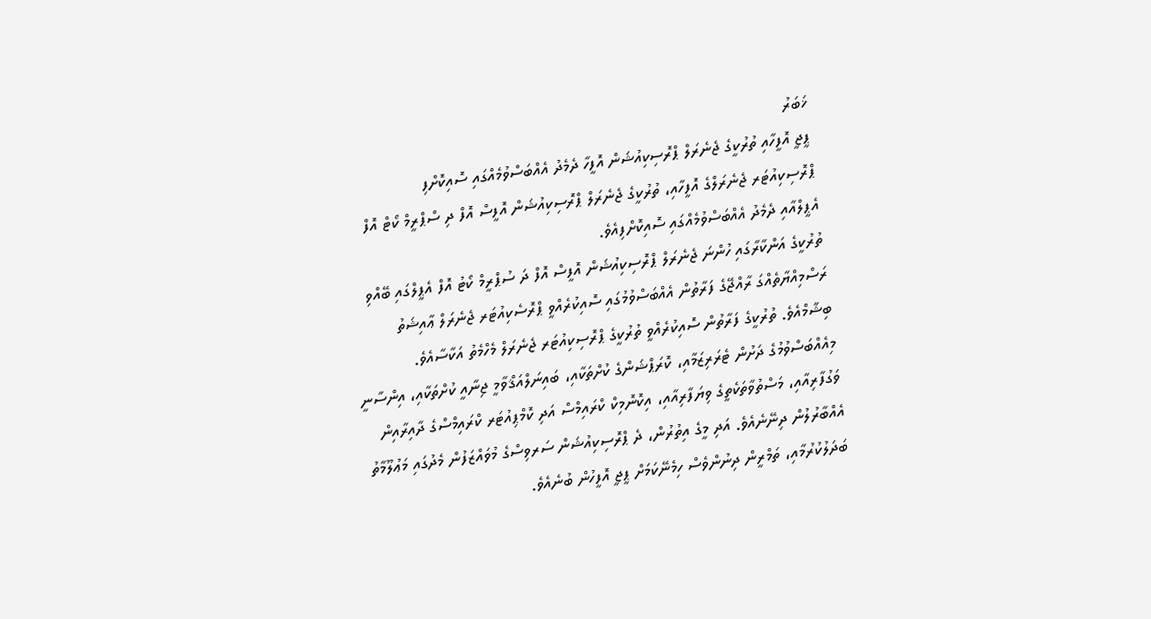ޚަބަރު
ޕީޖީ އޮފީހާއި ތުރުކީގެ ޖެނެރަލް ޕްރޮސިކިއުޝަން އޮފީހާ ދެމެދު އެއްބަސްވުމެއްގައި ސޮއިކޮށްފި
ޕްރޮސިކިއުޓަރ ޖެނެރަލްގެ އޮފީހާއި، ތުރުކީގެ ޖެނެރަލް ޕްރޮސިކިއުޝަން އޮފީސް އޮފް ދި ސްޕްރީމް ކޯޓް އޮފް އެޕީލްއާއި ދެމެދު އެއްބަސްވުމެއްގައި ސޮއިކޮށްފިއެވެ.
ތުރުކީގެ އަންކާރާގައި ހުންނަ ޖެނެރަލް ޕްރޮސިކިއުޝަން އޮފީސް އޮފް ދަ ސުޕްރީމް ކޯޓު އޮފް އެޕީލްގައި ބޭއްވި ރަސްމިއްޔާތެއްގަ ރާއްޖޭގެ ފަރާތުން އެއްބަސްވުމުގައި ސޮއިކުރެއްވީ ޕްރޮސެކިއުޓަރ ޖެނެރަލް ޢާއިޝަތު ބިޝާމްއެވެ. ތުރުކީގެ ފަރާތުން ސޮއިކުރެއްވީ ތުރުކީގެ ޕްރޮސިކިއުޓަރ ޖެނެރަލް މެހްމެތު އަކާސާއެވެ.
މިއެއްބަސްވުމުގެ ދަށުން ޓެރަރިޒަމާއި، ކޮރަޕްޝަންގެ ކުށްތަކާއި، ބައިނަލްއަޤްވާމީ ޖިނާއީ ކުށްތަކާއި، އިންސާނީ ވަގުފާރިއާއި، މަސްތުވާތަކެތީގެ ވިޔަފާރިއާއި، އިކޮނޮމިކް ކްރައިމްސް އަދި ކޮމްޕިއުޓަރ ކްރައިމްސްގެ ދާއިރާއިން އެއްބާރުލުން ދިނޭނެއެވެ. އަދި މީގެ އިތުރުން، ދެ ޕްރޮސިކިއުޝަން ސަރވިސްގެ މުވައްޒަފުން މެދުގައި މަޢުލޫމާތު ބަދަލުކުރުމާއި، ތަމްރީން ދިނުންވެސް ހިމެނޭކަމަށް ޕީޖީ އޮފީހުން ބުނެއެވެ.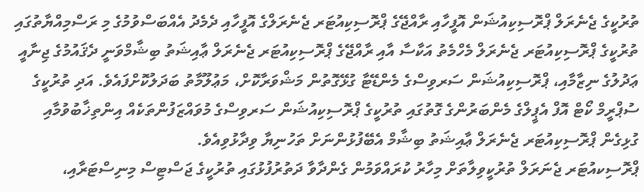ތުރުކީގެ ޖެނެރަލް ޕްރޮސިކިއުޝަން އޮފީހާއި ރާއްޖޭގެ ޕްރޮސިކިއުޓަރ ޖެނެރަލްގެ އޮފީހާއި ދެމެދު އެއްބަސްވުމުގެ މި ރަސްމިއްޔާތުގައި ތުރުކީގެ ޕްރޮސިކިއުޓަރ ޖެނެރަލް މެހްމެތު އަކާސާ އާއި ރާއްޖޭގެ ޕްރޮސިކިއުޓަރ ޖެނެރަލް ޢާއިޝަތު ބިޝާމްވަނީ ދެޤައުމުގެ ޖިނާއީ ޢަދުލުގެ ނިޒާމާއި، ޕްރޮސިކިއުޝަން ސަރވިސްގެ މެންޑޭޓާ ގުޅޭގޮތުން މަޝްވަރާކޮށް، މަޢުލޫމާތު ބަދަލުކޮށްފައެވެ. އަދި ތުރުކީގެ ސުޕްރީމް ކޯޓް އޮފް އެޕީލްގެ މެންބަރުންގެ ގޮތުގައި ތުރުކީގެ ޕްރޮސިކިއުޝަން ސަރވިސްގެ މުވައްޒަފުންތަކެއް އިންތިޚާބުވުމާއި ގުޅިގެން ޕްރޮސިކިއުޓަރ ޖެނެރަލް ޢާއިޝަތު ބިޝާމް އެބޭފުޅުންނަށް ތަހުނިޔާ ވިދާޅުވިއެވެ.
ޕްރޮސިކއުޓަރ ޖެނަރަލް ތުރުކީވިލާތަށް މިހާރު ކުރައްވަމުން ގެންދާވާ ދަތުރުފުޅުގައި ތުރުކީގެ ޖަސްޓިސް މިނިސްޓަރާއި،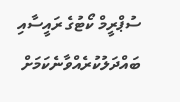ސުޕްރީމް ކޯޓުގެ ރައީސާއި ބައްދަލުކުރެއްވާނެކަމަށް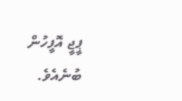ޕީޖީ އޮފީހުން ބުނެއެވެ.